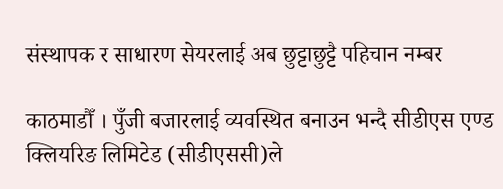संस्थापक र साधारण सेयरलाई अब छुट्टाछुट्टै पहिचान नम्बर

काठमाडौँ । पुँजी बजारलाई व्यवस्थित बनाउन भन्दै सीडीएस एण्ड क्लियरिङ लिमिटेड (सीडीएससी)ले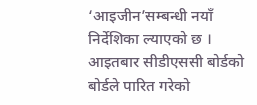‘आइजीन’सम्बन्धी नयाँ निर्देशिका ल्याएको छ । आइतबार सीडीएससी बोर्डको बोर्डले पारित गरेको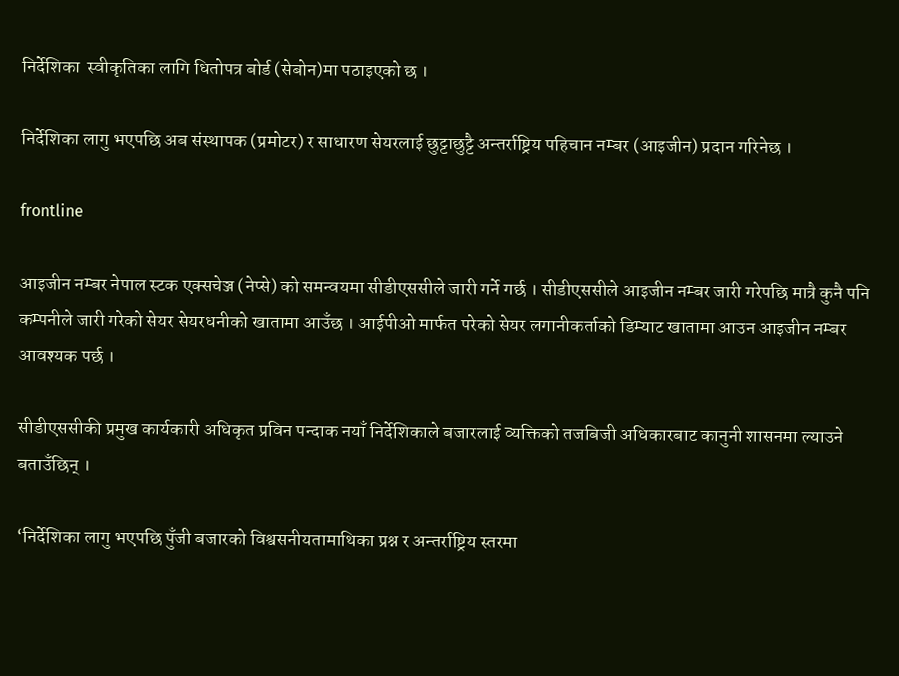निर्देशिका  स्वीकृतिका लागि धितोपत्र बोर्ड (सेबोन)मा पठाइएको छ ।

निर्देशिका लागु भएपछि अब संस्थापक (प्रमोटर) र साधारण सेयरलाई छुट्टाछुट्टै अन्तर्राष्ट्रिय पहिचान नम्बर (आइजीन) प्रदान गरिनेछ ।

frontline

आइजीन नम्बर नेपाल स्टक एक्सचेञ्ज (नेप्से) को समन्वयमा सीडीएससीले जारी गर्ने गर्छ । सीडीएससीले आइजीन नम्बर जारी गरेपछि मात्रै कुनै पनि कम्पनीले जारी गरेको सेयर सेयरधनीको खातामा आउँछ । आईपीओ मार्फत परेको सेयर लगानीकर्ताको डिम्याट खातामा आउन आइजीन नम्बर आवश्यक पर्छ ।

सीडीएससीकी प्रमुख कार्यकारी अधिकृत प्रविन पन्दाक नयाँ निर्देशिकाले बजारलाई व्यक्तिको तजबिजी अधिकारबाट कानुनी शासनमा ल्याउने बताउँछिन् ।

‘निर्देशिका लागु भएपछि पुँजी बजारको विश्वसनीयतामाथिका प्रश्न र अन्तर्राष्ट्रिय स्तरमा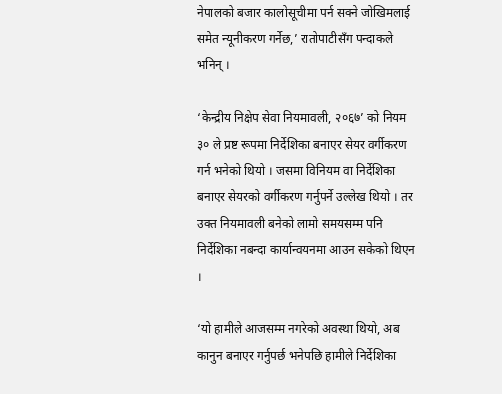नेपालको बजार कालोसूचीमा पर्न सक्ने जोखिमलाई समेत न्यूनीकरण गर्नेछ,’ रातोपाटीसँग पन्दाकले भनिन् ।

‘केन्द्रीय निक्षेप सेवा नियमावली, २०६७’ को नियम ३० ले प्रष्ट रूपमा निर्देशिका बनाएर सेयर वर्गीकरण गर्न भनेको थियो । जसमा विनियम वा निर्देशिका बनाएर सेयरको वर्गीकरण गर्नुपर्ने उल्लेख थियो । तर उक्त नियमावली बनेको लामो समयसम्म पनि निर्देशिका नबन्दा कार्यान्वयनमा आउन सकेको थिएन ।

‘यो हामीले आजसम्म नगरेको अवस्था थियो, अब कानुन बनाएर गर्नुपर्छ भनेपछि हामीले निर्देशिका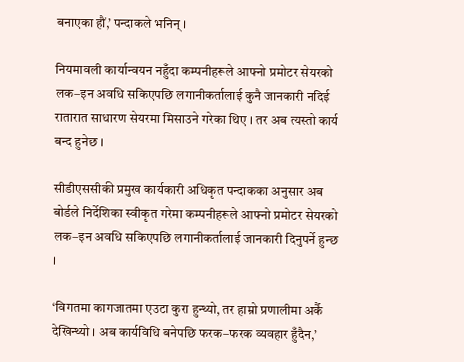बनाएका हौं,’ पन्दाकले भनिन् ।

नियमावली कार्यान्वयन नहुँदा कम्पनीहरूले आफ्नो प्रमोटर सेयरको लक–इन अवधि सकिएपछि लगानीकर्तालाई कुनै जानकारी नदिई रातारात साधारण सेयरमा मिसाउने गरेका थिए । तर अब त्यस्तो कार्य बन्द हुनेछ ।

सीडीएससीकी प्रमुख कार्यकारी अधिकृत पन्दाकका अनुसार अब बोर्डले निर्देशिका स्वीकृत गरेमा कम्पनीहरूले आफ्नो प्रमोटर सेयरको लक–इन अवधि सकिएपछि लगानीकर्तालाई जानकारी दिनुपर्ने हुन्छ ।

‘विगतमा कागजातमा एउटा कुरा हुन्थ्यो, तर हाम्रो प्रणालीमा अर्कै देखिन्थ्यो । अब कार्यविधि बनेपछि फरक–फरक व्यवहार हुँदैन,’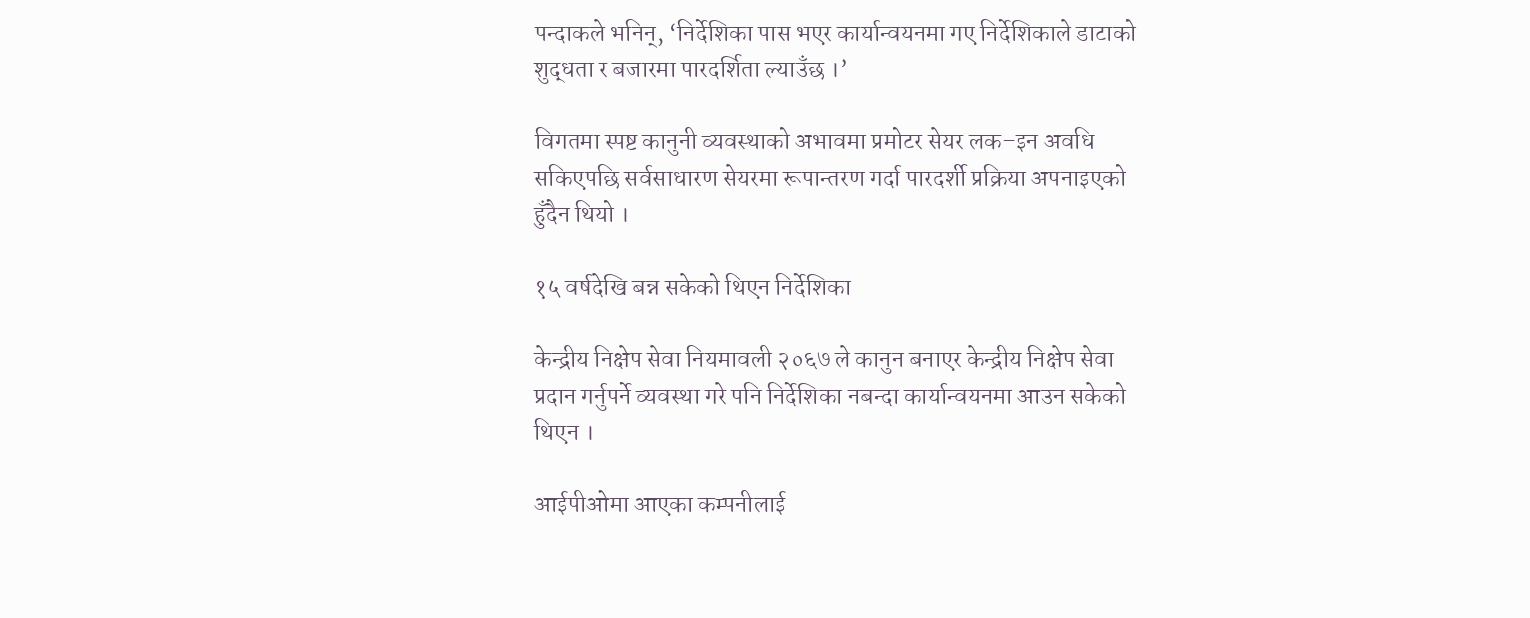पन्दाकले भनिन्, ‘निर्देशिका पास भएर कार्यान्वयनमा गए निर्देशिकाले डाटाको शुद्धता र बजारमा पारदर्शिता ल्याउँछ ।’

विगतमा स्पष्ट कानुनी व्यवस्थाको अभावमा प्रमोटर सेयर लक–इन अवधि सकिएपछि सर्वसाधारण सेयरमा रूपान्तरण गर्दा पारदर्शी प्रक्रिया अपनाइएको हुँदैन थियो ।

१५ वर्षदेखि बन्न सकेको थिएन निर्देशिका

केन्द्रीय निक्षेप सेवा नियमावली २०६७ ले कानुन बनाएर केन्द्रीय निक्षेप सेवा प्रदान गर्नुपर्ने व्यवस्था गरे पनि निर्देशिका नबन्दा कार्यान्वयनमा आउन सकेको थिएन ।

आईपीओमा आएका कम्पनीलाई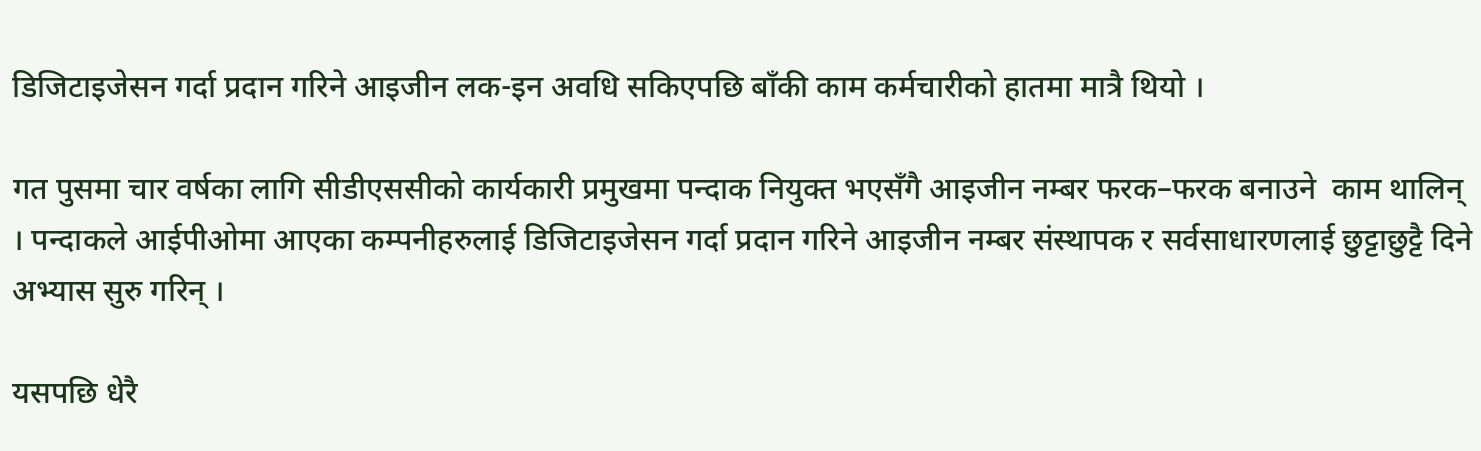डिजिटाइजेसन गर्दा प्रदान गरिने आइजीन लक-इन अवधि सकिएपछि बाँकी काम कर्मचारीको हातमा मात्रै थियो ।

गत पुसमा चार वर्षका लागि सीडीएससीको कार्यकारी प्रमुखमा पन्दाक नियुक्त भएसँगै आइजीन नम्बर फरक–फरक बनाउने  काम थालिन् । पन्दाकले आईपीओमा आएका कम्पनीहरुलाई डिजिटाइजेसन गर्दा प्रदान गरिने आइजीन नम्बर संस्थापक र सर्वसाधारणलाई छुट्टाछुट्टै दिने अभ्यास सुरु गरिन् ।

यसपछि धेरै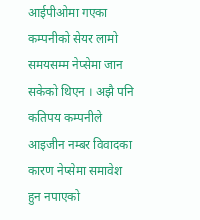आईपीओमा गएका कम्पनीको सेयर लामो समयसम्म नेप्सेमा जान सकेको थिएन । अझै पनि कतिपय कम्पनीले आइजीन नम्बर विवादका कारण नेप्सेमा समावेश हुन नपाएको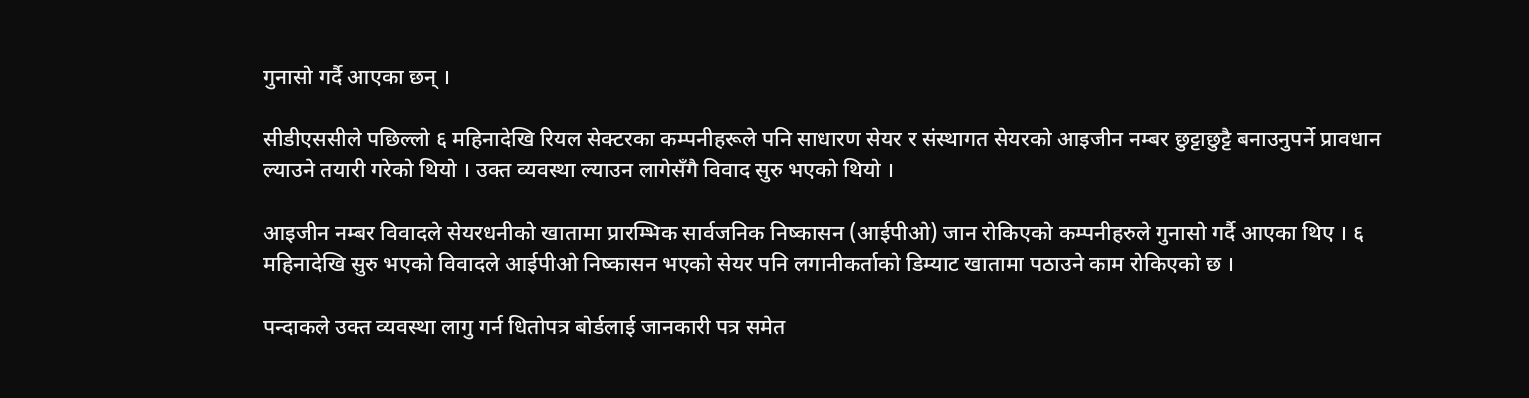गुनासो गर्दै आएका छन् ।

सीडीएससीले पछिल्लो ६ महिनादेखि रियल सेक्टरका कम्पनीहरूले पनि साधारण सेयर र संस्थागत सेयरको आइजीन नम्बर छुट्टाछुट्टै बनाउनुपर्ने प्रावधान ल्याउने तयारी गरेको थियो । उक्त व्यवस्था ल्याउन लागेसँगै विवाद सुरु भएको थियो ।

आइजीन नम्बर विवादले सेयरधनीको खातामा प्रारम्भिक सार्वजनिक निष्कासन (आईपीओ) जान रोकिएको कम्पनीहरुले गुनासो गर्दै आएका थिए । ६ महिनादेखि सुरु भएको विवादले आईपीओ निष्कासन भएको सेयर पनि लगानीकर्ताको डिम्याट खातामा पठाउने काम रोकिएको छ ।

पन्दाकले उक्त व्यवस्था लागु गर्न धितोपत्र बोर्डलाई जानकारी पत्र समेत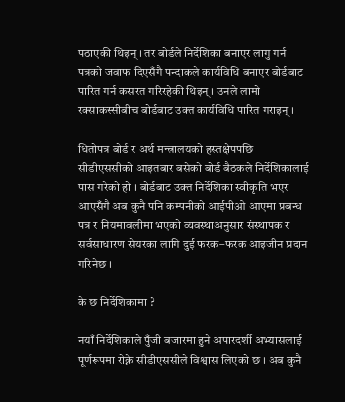पठाएकी थिइन् । तर बोर्डले निर्देशिका बनाएर लागु गर्न पत्रको जवाफ दिएसँगै पन्दाकले कार्यविधि बनाएर बोर्डबाट पारित गर्न कसरत गरिरहेकी थिइन् । उनले लामो रक्साकस्सीबीच बोर्डबाट उक्त कार्यविधि पारित गराइन् ।

धितोपत्र बोर्ड र अर्थ मन्त्रालयको हस्तक्षेपपछि सीडीएससीको आइतबार बसेको बोर्ड बैठकले निर्देशिकालाई पास गरेको हो । बोर्डबाट उक्त निर्देशिका स्वीकृति भएर आएसँगै अब कुनै पनि कम्पनीको आईपीओ आएमा प्रबन्ध पत्र र नियमावलीमा भएको व्यवस्थाअनुसार संस्थापक र सर्वसाधारण सेयरका लागि दुई फरक–फरक आइजीन प्रदान गरिनेछ ।

के छ निर्देशिकामा ?

नयाँ निर्देशिकाले पुँजी बजारमा हुने अपारदर्शी अभ्यासलाई पूर्णरूपमा रोक्ने सीडीएससीले विश्वास लिएको छ । अब कुनै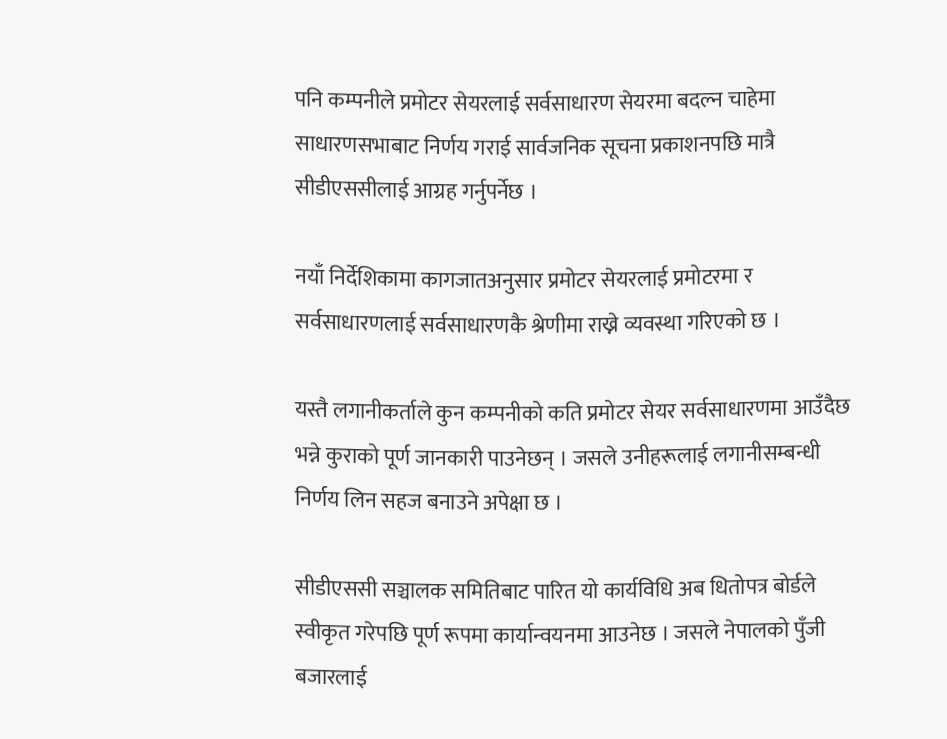पनि कम्पनीले प्रमोटर सेयरलाई सर्वसाधारण सेयरमा बदल्न चाहेमा साधारणसभाबाट निर्णय गराई सार्वजनिक सूचना प्रकाशनपछि मात्रै सीडीएससीलाई आग्रह गर्नुपर्नेछ ।

नयाँ निर्देशिकामा कागजातअनुसार प्रमोटर सेयरलाई प्रमोटरमा र सर्वसाधारणलाई सर्वसाधारणकै श्रेणीमा राख्ने व्यवस्था गरिएको छ ।

यस्तै लगानीकर्ताले कुन कम्पनीको कति प्रमोटर सेयर सर्वसाधारणमा आउँदैछ भन्ने कुराको पूर्ण जानकारी पाउनेछन् । जसले उनीहरूलाई लगानीसम्बन्धी निर्णय लिन सहज बनाउने अपेक्षा छ ।

सीडीएससी सञ्चालक समितिबाट पारित यो कार्यविधि अब धितोपत्र बोर्डले स्वीकृत गरेपछि पूर्ण रूपमा कार्यान्वयनमा आउनेछ । जसले नेपालको पुँजी बजारलाई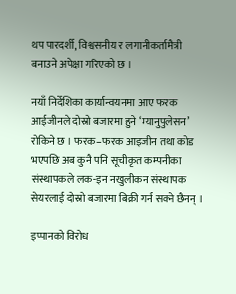थप पारदर्शी, विश्वसनीय र लगानीकर्तामैत्री बनाउने अपेक्षा गरिएको छ ।

नयाँ निर्देशिका कार्यान्वयनमा आए फरक आईजीनले दोस्रो बजारमा हुने ‘म्यानुपुलेसन’ रोकिने छ । फरक–फरक आइजीन तथा कोड भएपछि अब कुनै पनि सूचीकृत कम्पनीका संस्थापकले लक-इन नखुलीकन संस्थापक सेयरलाई दोस्रो बजारमा बिक्री गर्न सक्ने छैनन् ।

इप्पानको विरोध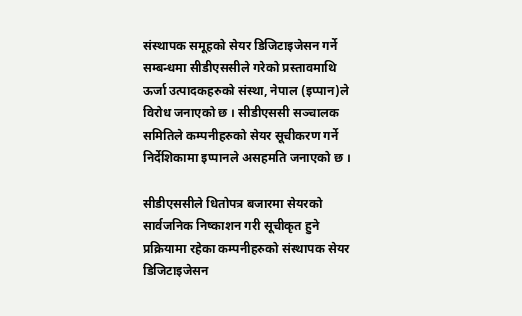संस्थापक समूहको सेयर डिजिटाइजेसन गर्ने सम्बन्धमा सीडीएससीले गरेको प्रस्तावमाथि ऊर्जा उत्पादकहरुको संस्था, नेपाल (इप्पान)ले विरोध जनाएको छ । सीडीएससी सञ्चालक समितिले कम्पनीहरुको सेयर सूचीकरण गर्ने निर्देशिकामा इप्पानले असहमति जनाएको छ ।

सीडीएससीले धितोपत्र बजारमा सेयरको सार्वजनिक निष्काशन गरी सूचीकृत हुने प्रक्रियामा रहेका कम्पनीहरुको संस्थापक सेयर डिजिटाइजेसन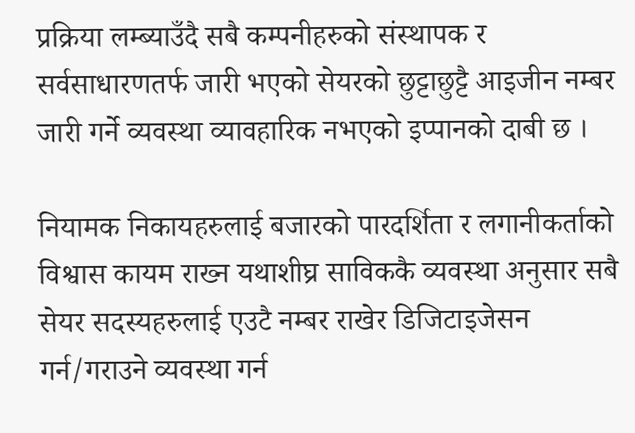प्रक्रिया लम्ब्याउँदै सबै कम्पनीहरुको संस्थापक र सर्वसाधारणतर्फ जारी भएको सेयरको छुट्टाछुट्टै आइजीन नम्बर जारी गर्ने व्यवस्था व्यावहारिक नभएको इप्पानको दाबी छ ।

नियामक निकायहरुलाई बजारको पारदर्शिता र लगानीकर्ताको विश्वास कायम राख्न यथाशीघ्र साविककै व्यवस्था अनुसार सबै सेयर सदस्यहरुलाई एउटै नम्बर राखेर डिजिटाइजेसन गर्न/गराउने व्यवस्था गर्न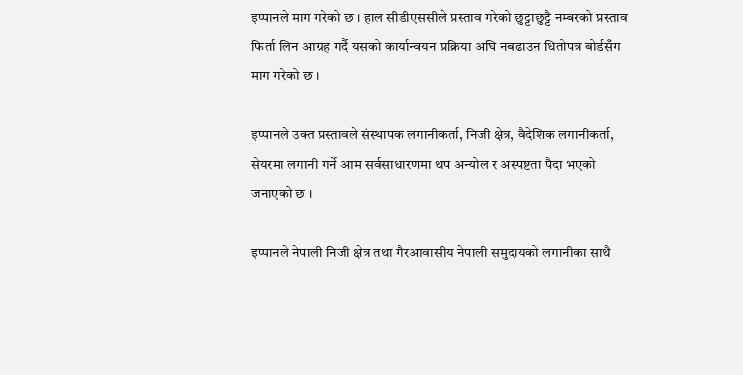इप्पानले माग गरेको छ । हाल सीडीएससीले प्रस्ताव गरेको छुट्टाछुट्टै नम्बरको प्रस्ताव फिर्ता लिन आग्रह गर्दै यसको कार्यान्वयन प्रक्रिया अघि नबढाउन धितोपत्र बोर्डसँग माग गरेको छ ।

इप्पानले उक्त प्रस्तावले संस्थापक लगानीकर्ता, निजी क्षेत्र, वैदेशिक लगानीकर्ता, सेयरमा लगानी गर्ने आम सर्वसाधारणमा थप अन्योल र अस्पष्टता पैदा भएको जनाएको छ ।

इप्पानले नेपाली निजी क्षेत्र तथा गैरआवासीय नेपाली समुदायको लगानीका साथै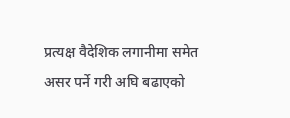प्रत्यक्ष वैदेशिक लगानीमा समेत असर पर्ने गरी अघि बढाएको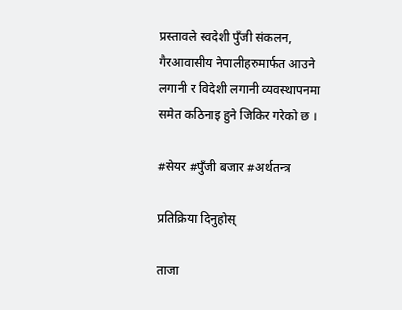प्रस्तावले स्वदेशी पुँजी संकलन, गैरआवासीय नेपालीहरुमार्फत आउने लगानी र विदेशी लगानी व्यवस्थापनमा समेत कठिनाइ हुने जिकिर गरेको छ ।

#सेयर #पुँजी बजार #अर्थतन्त्र

प्रतिक्रिया दिनुहोस्

ताजा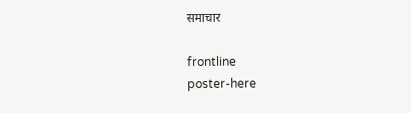समाचार

frontline
poster-here